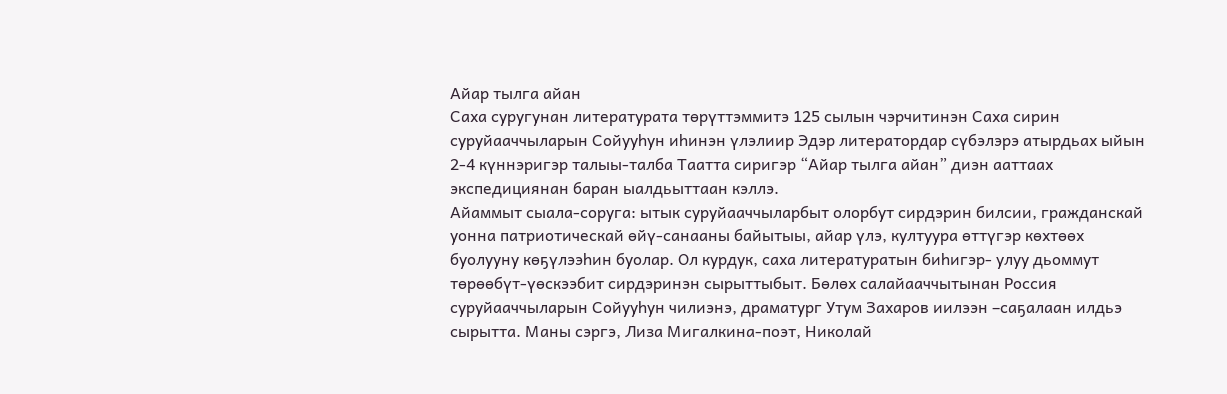Айар тылга айан
Саха суругунан литературата төрүттэммитэ 125 сылын чэрчитинэн Саха сирин суруйааччыларын Сойууһун иһинэн үлэлиир Эдэр литератордар сүбэлэрэ атырдьах ыйын 2-4 күннэригэр талыы-талба Таатта сиригэр “Айар тылга айан” диэн ааттаах экспедициянан баран ыалдьыттаан кэллэ.
Айаммыт сыала-соруга: ытык суруйааччыларбыт олорбут сирдэрин билсии, гражданскай уонна патриотическай өйү-санааны байытыы, айар үлэ, култуура өттүгэр көхтөөх буолууну көҕүлээһин буолар. Ол курдук, саха литературатын биһигэр- улуу дьоммут төрөөбүт-үөскээбит сирдэринэн сырыттыбыт. Бөлөх салайааччытынан Россия суруйааччыларын Сойууһун чилиэнэ, драматург Утум Захаров иилээн –саҕалаан илдьэ сырытта. Маны сэргэ, Лиза Мигалкина-поэт, Николай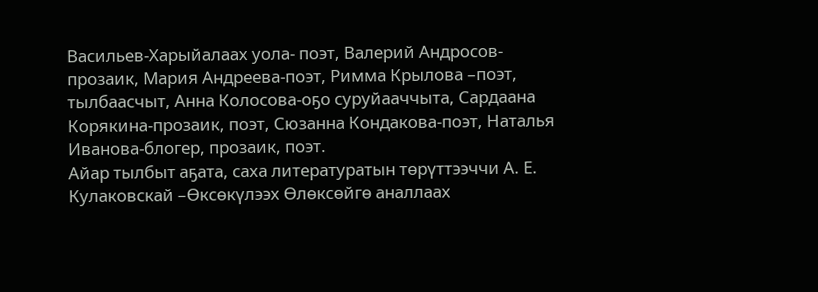Васильев-Харыйалаах уола- поэт, Валерий Андросов-прозаик, Мария Андреева-поэт, Римма Крылова –поэт, тылбаасчыт, Анна Колосова-оҕо суруйааччыта, Сардаана Корякина-прозаик, поэт, Сюзанна Кондакова-поэт, Наталья Иванова-блогер, прозаик, поэт.
Айар тылбыт аҕата, саха литературатын төрүттээччи А. Е. Кулаковскай –Өксөкүлээх Өлөксөйгө аналлаах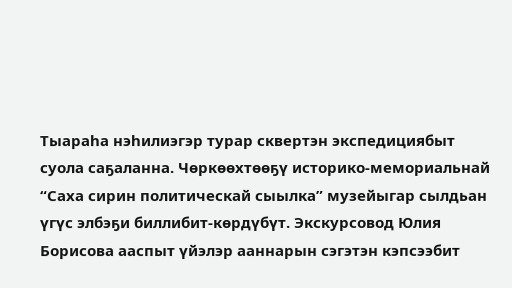Тыараһа нэһилиэгэр турар сквертэн экспедициябыт суола саҕаланна. Чөркөөхтөөҕү историко-мемориальнай “Саха сирин политическай сыылка” музейыгар сылдьан үгүс элбэҕи биллибит-көрдүбүт. Экскурсовод Юлия Борисова ааспыт үйэлэр ааннарын сэгэтэн кэпсээбит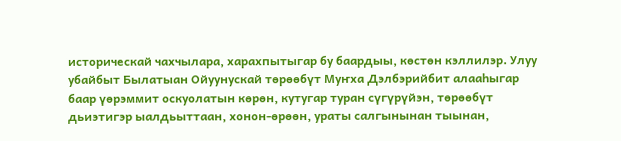историческай чахчылара, харахпытыгар бу баардыы, көстөн кэллилэр. Улуу убайбыт Былатыан Ойуунускай төрөөбүт Муҥха Дэлбэрийбит алааһыгар баар үөрэммит оскуолатын көрөн, кутугар туран сүгүрүйэн, төрөөбүт дьиэтигэр ыалдьыттаан, хонон-өрөөн, ураты салгынынан тыынан,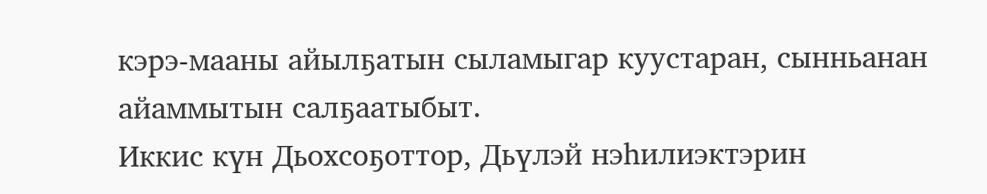кэрэ-мааны айылҕатын сыламыгар куустаран, сынньанан айаммытын салҕаатыбыт.
Иккис күн Дьохсоҕоттор, Дьүлэй нэһилиэктэрин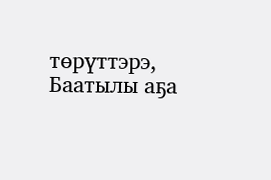төрүттэрэ, Баатылы аҕа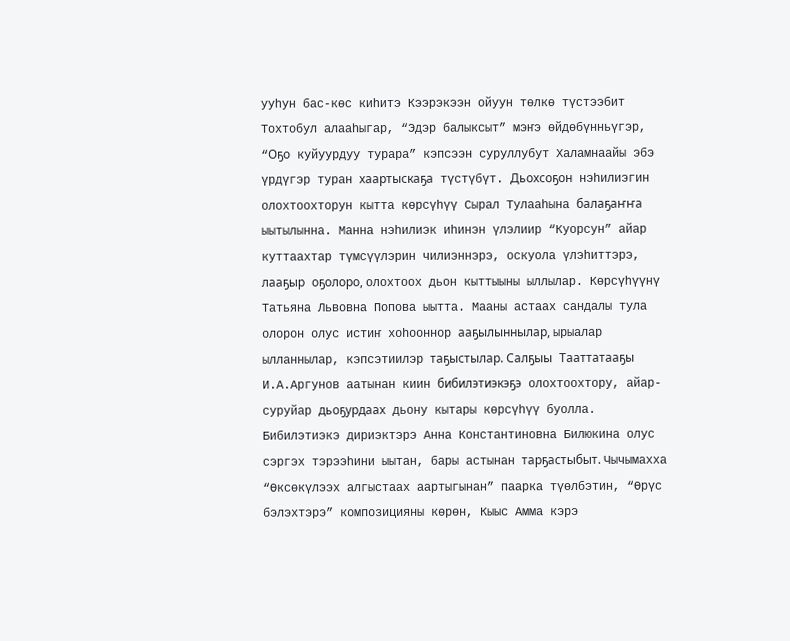ууһун бас-көс киһитэ Кээрэкээн ойуун төлкө түстээбит Тохтобул алааһыгар, “Эдэр балыксыт” мэҥэ өйдөбүнньүгэр, “Оҕо куйуурдуу турара” кэпсээн суруллубут Халамнаайы эбэ үрдүгэр туран хаартыскаҕа түстүбүт. Дьохсоҕон нэһилиэгин олохтоохторун кытта көрсүһүү Сырал Тулааһына балаҕаҥҥа ыытылынна. Манна нэһилиэк иһинэн үлэлиир “Куорсун” айар куттаахтар түмсүүлэрин чилиэннэрэ, оскуола үлэһиттэрэ, лааҕыр оҕолоро, олохтоох дьон кыттыыны ыллылар. Көрсүһүүнү Татьяна Львовна Попова ыытта. Мааны астаах сандалы тула олорон олус истиҥ хоһооннор ааҕылыннылар, ырыалар ылланнылар, кэпсэтиилэр таҕыстылар. Салҕыы Тааттатааҕы И.А.Аргунов аатынан киин бибилэтиэкэҕэ олохтоохтору, айар-суруйар дьоҕурдаах дьону кытары көрсүһүү буолла. Бибилэтиэкэ дириэктэрэ Анна Константиновна Билюкина олус сэргэх тэрээһини ыытан, бары астынан тарҕастыбыт. Чычымахха “Өксөкүлээх алгыстаах аартыгынан” паарка түөлбэтин, “Өрүс бэлэхтэрэ” композицияны көрөн, Кыыс Амма кэрэ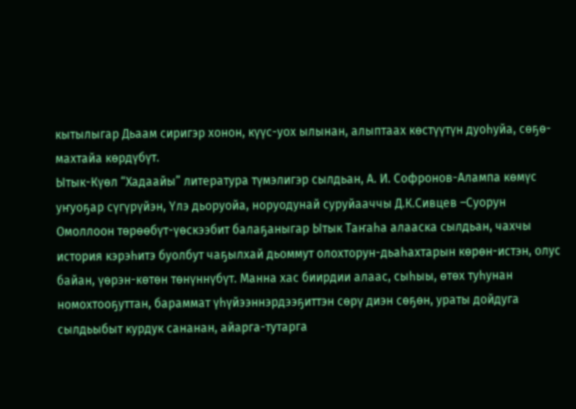кытылыгар Дьаам сиригэр хонон, күүс-уох ылынан, алыптаах көстүүтүн дуоһуйа, сөҕө-махтайа көрдүбүт.
Ытык-Күөл “Хадаайы” литература түмэлигэр сылдьан, А. И. Софронов-Алампа көмүс уҥуоҕар сүгүрүйэн, Үлэ дьоруойа, норуодунай суруйааччы Д.К.Сивцев –Суорун Омоллоон төрөөбүт-үөскээбит балаҕаныгар Ытык Таҥаһа алааска сылдьан, чахчы история кэрэһитэ буолбут чаҕылхай дьоммут олохторун-дьаһахтарын көрөн-истэн, олус байан, үөрэн-көтөн төнүннүбүт. Манна хас биирдии алаас, сыһыы, өтөх туһунан номохтооҕуттан, бараммат үһүйээннэрдээҕиттэн сөрү диэн сөҕөн, ураты дойдуга сылдьыбыт курдук сананан, айарга-тутарга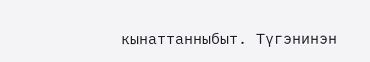кынаттанныбыт. Түгэнинэн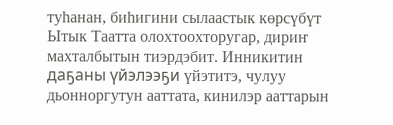туһанан, биһигини сылаастык көрсүбүт Ытык Таатта олохтоохторугар, дириҥ махталбытын тиэрдэбит. Инникитин даҕаны үйэлээҕи үйэтитэ, чулуу дьонноргутун ааттата, кинилэр ааттарын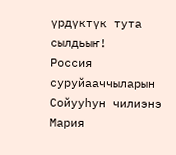үрдүктүк тута сылдьыҥ!
Россия суруйааччыларын Сойууһун чилиэнэ Мария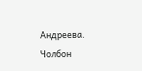Андреева.
Чолбон